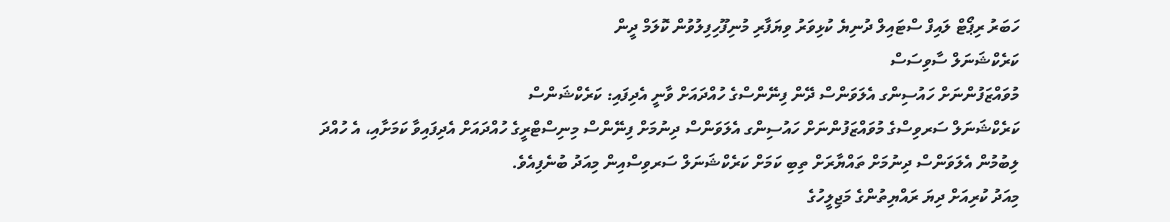ހަބަރު ރިޕޯޓް ލައިފް ސްޓައިލް ދުނިޔެ ކުޅިވަރު ވިޔަފާރި މުނިފޫހިފިލުވުން ކޮލަމް ދީން
ކަރެކްޝަނަލް ސާވިސަސް
މުވައްޒަފުންނަށް ހައުސިންގ އެލަވަންސް ދޭން ފިނޭންސްގެ ހުއްދައަށް ވާނީ އެދިފައި: ކަރެކްޝަންސް
ކަރެކްޝަނަލް ސަރވިސްގެ މުވައްޒަފުންނަށް ހައުސިންގ އެލަވަންސް ދިނުމަށް ފިނޭންސް މިނިސްޓްރީގެ ހުއްދައަށް އެދިފައިވާ ކަމަށާއި، އެ ހުއްދަ ލިބުމުން އެލަވަންސް ދިނުމަށް ތައްޔާރަށް ތިބި ކަމަށް ކަރެކްޝަނަލް ސަރވިސްއިން މިއަދު ބުނެފިއެވެ.
މިއަދު ކުރިއަށް ދިޔަ ރައްޔިތުންގެ މަޖިލީހުގެ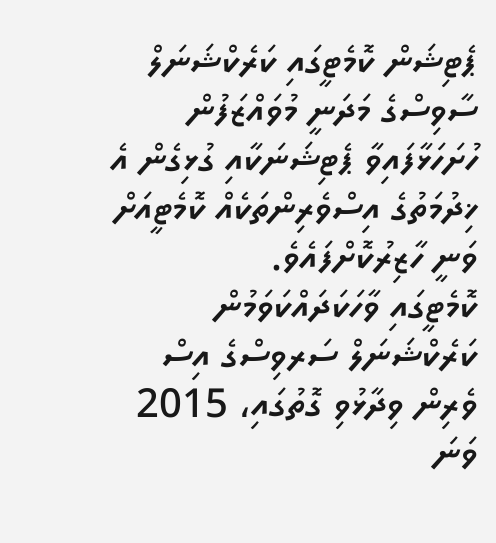ޕެޓިޝަން ކޮމެޓީގައި ކަރެކްޝަނަލް ސާވިސްގެ މަދަނީ މުވައްޒަފުން ހުށަހަޅާފައިވާ ޕެޓިޝަނަކާއި ގުޅިގެން އެ ޚިދުމަތުގެ އިސްވެރިންތަކެއް ކޮމެޓީއަށް ވަނީ ހާޒިރުކޮށްފައެވެ.
ކޮމެޓީގައި ވާހަކަދައްކަވަމުން ކަރެކްޝަނަލް ސަރވިސްގެ އިސް ވެރިން ވިދާޅުވި ގޮތުގައި، 2015 ވަނަ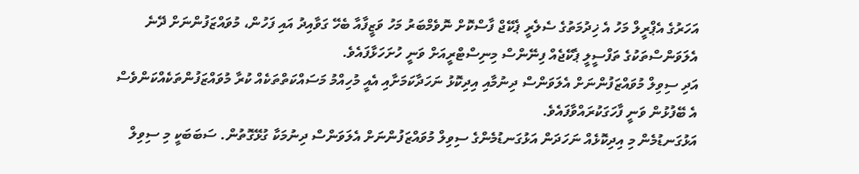އަހަރުގެ އެޕްރީލް މަހު އެ ޚިދުމަތުގެ ސެލެރީ ޕެކޭޖް ފާސްކޮށް ނޮވެމްބަރު މަހު ވަޒީފާއާ ބެހޭ ގަވާއިދު އައި ފަހުން، މުވައްޒަފުންނަށް ދޭނެ އެލަވަންސްތަކުގެ ތަފްސީލީ ޕެކޭޖެއް ފިނޭންސް މިނިސްޓްރީއަށް ވަނީ ހުށަހަޅާފައެވެ.
އަދި ސިވިލް މުވައްޒަފުންނަށް އެލަވަންސް ދިނުމާއި އިދިކޮޅު ނަހަދާކަމަށާއި އެއީ މުހިއްމު މަސައްކަތްތަކެއް ކުރާ މުވައްޒަފުންތަކެއްކަންވެސް އެ ބޭފުޅުން ވަނީ ފާހަގަކުރައްވާފައެވެ.
އަޅުގަނޑުމެން މި އިދިކޮޅެއް ނަހަދަން އަޅުގަނޑުމެންގެ ސިވިލް މުވައްޒަފުންނަށް އެލަވަންސް ދިނުމަކާ ގުޅޭގޮތުން. ސަބަބަކީ މި ސިވިލް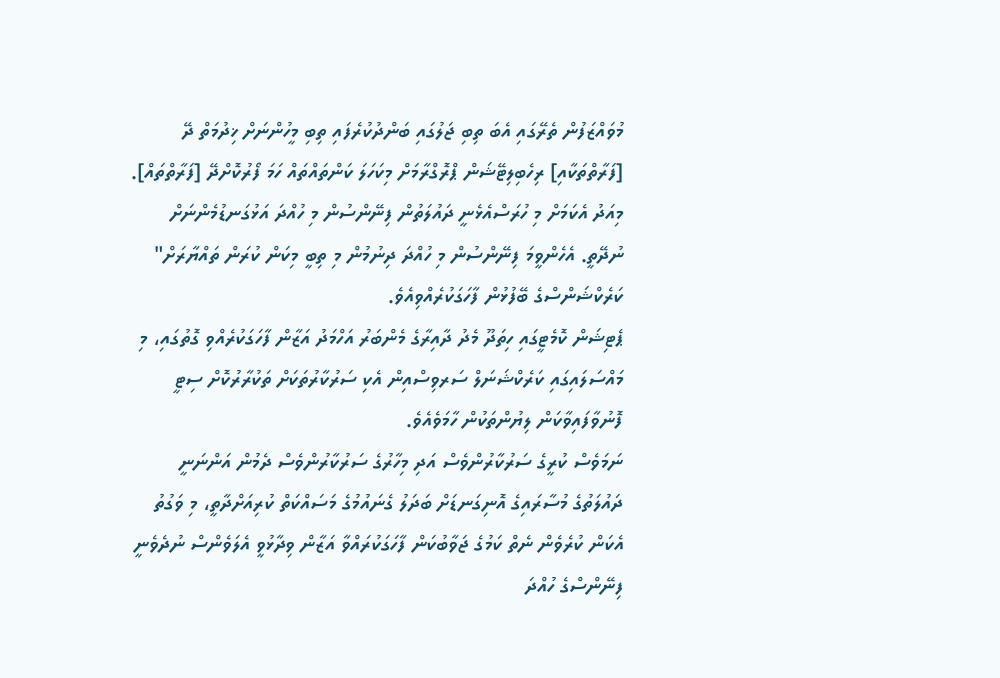މުވައްޒަފުން ތެރޭގައި އެބަ ތިބި ޖަލުގައި ބަންދުކުރެފައި ތިބި މީހުންނަށް ޚިދުމަތް ދޭ [ފަރާތްތަކާއި] ރިހެބިލިޓޭޝަން ޕްރޮގްރާމަށް މިކަހަލަ ކަންތައްތައް ހަމަ ފޯރުކޮށްދޭ [ފަރާތްތައް]. މިއަދު އެކަމަށް މި ހުރަސްއެޅެނީ ދައުލަތުން ފިނޭންސުން މި ހުއްދަ އަޅުގަނޑުމެންނަށް ނުދޭތީ. އެހެންވީމަ ފިނޭންސުން މި ހުއްދަ ދިނުމުން މި ތިބީ މިކަން ކުރަން ތައްޔާރަށް" ކަރެކްޝަންސްގެ ބޭފުޅުން ފާހަގަކުރެއްވިއެވެ.
ޕެޓިޝަން ކޮމެޓީގައި ހިތަދޫ މެދު ދާއިރާގެ މެންބަރު އަހްމަދު އަޒާން ފާހަގަކުރެއްވި ގޮތުގައި، މި މައްސަލައިގައި ކަރެކްޝަނަލް ސަރވިސްއިން އެކި ސަރުކާރުތަކަށް ތަކުރާރުކޮށް ސިޓީ ފޮނުވާފައިވާކަން ލިޔުންތަކުން ހާމަވެއެވެ.
ނަމަވެސް ކުރީގެ ސަރުކާރުންވެސް އަދި މިހާރުގެ ސަރުކާރުންވެސް ދެމުން އަންނަނީ ދައުލަތުގެ މުސާރައިގެ އޮނިގަނޑަށް ބަދަލު ގެނައުމުގެ މަސައްކަތް ކުރިއަށްދާތީ، މި ވަގުތު އެކަން ކުރެވެން ނެތް ކަމުގެ ޖަވާބުކަން ފާހަގަކުރައްވާ އަޒާން ވިދާޅުވީ އެލަވެންސް ނުދެވެނީ ފިނޭންސްގެ ހުއްދަ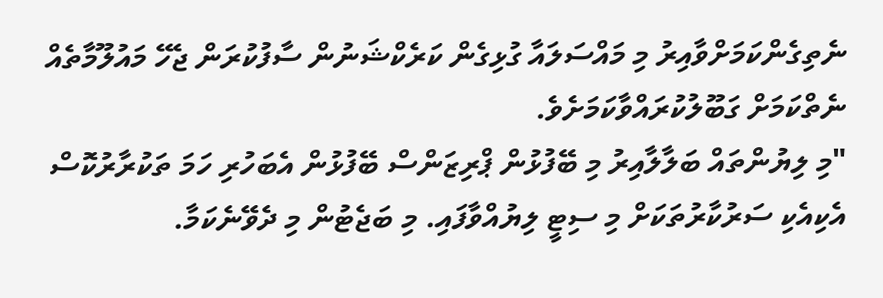ނެތިގެންކަމަށްވާއިރު މި މައްސަލައާ ގުޅިގެން ކަރެކްޝަނުން ސާފުކުރަން ޖެހޭ މައުލޫމާތެއް ނެތްކަމަށް ގަބޫލުކުރައްވާކަމަށެވެ.
"މި ލިޔުންތައް ބަލާލާއިރު މި ބޭފުޅުން ޕްރިޒަންސް ބޭފުޅުން އެބަހުރި ހަމަ ތަކުރާރުކޮސް އެކިއެކި ސަރުކާރުތަކަށް މި ސިޓީ ލިޔުއްވާފައި. މި ބަޖެޓުން މި ދެވޭނެކަމާ.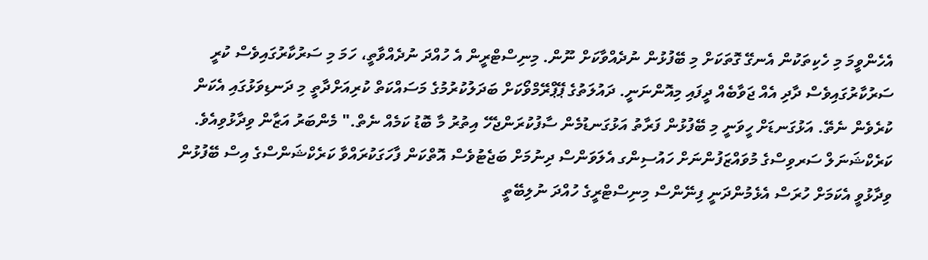އެހެންވީމަ މި ހެކިތަކުން އެނގޭ ގޮތަކަށް މި ބޭފުޅުން ނުދެއްވާކަށް ނޫން. މިނިސްޓްރީން އެ ހުއްދަ ނުދެއްވާތީ، ހަމަ މި ސަރުކާރުގައިވެސް ކުރީ ސަރުކާރުގައިވެސް ދާދި އެއް ޖަވާބެއް ދީފައި މިއޮންނަނީ. ދައުލަތުގެ ޕޭޕްރޭމްވޯކަށް ބަދަލުކުރުމުގެ މަސައްކަތް ކުރިއަށްދާތީ މި ދަނޑިވަޅުގައި އެކަން ކުރެވެން ނެތޭ. އަޅުގަނޑަށް ހީވަނީ މި ބޭފުޅުން ފަރާތު އަޅުގަނޑުމެން ސާފުކުރަންޖެހޭ އިތުރު މާ ބޮޑު ކަމެއް ނެތް." މެންބަރު އަޒާން ވިދާޅުވިއެވެ.
ކަރެކްޝަނަލް ސަރވިސްގެ މުވައްޒަފުންނަށް ހައުސިންގ އެލަވަންސް ދިނުމަށް ބަޖެޓުވެސް އޮތްކަން ފާހަގަކުރައްވާ ކަރެކްޝަންސްގެ އިސް ބޭފުޅުން ވިދާޅުވީ އެކަމަށް ހުރަސް އެޅެމުންދަނީ ފިނޭންސް މިނިސްޓްރީގެ ހުއްދަ ނުލިބޭތީ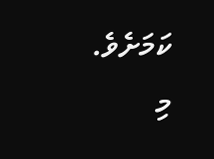ކަމަށެވެ.
މި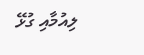ލިއުމާއި ގުޅޭ